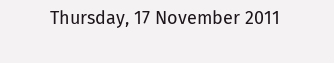Thursday, 17 November 2011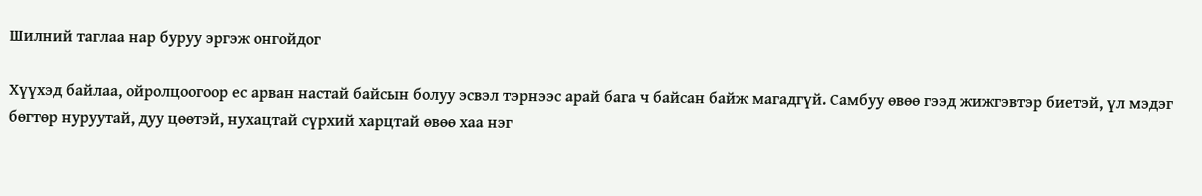Шилний таглаа нар буруу эргэж онгойдог

Хүүхэд байлаа, ойролцоогоор ес арван настай байсын болуу эсвэл тэрнээс арай бага ч байсан байж магадгүй. Самбуу өвөө гээд жижгэвтэр биетэй, үл мэдэг бөгтөр нуруутай, дуу цөөтэй, нухацтай сүрхий харцтай өвөө хаа нэг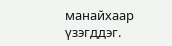манайхаар үзэгддэг.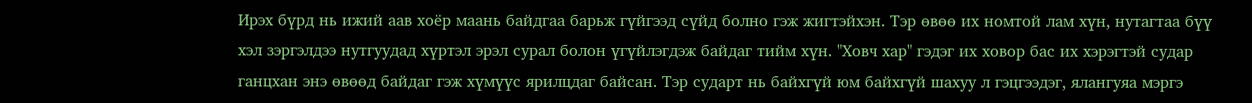Ирэх бүрд нь ижий аав хоёр маань байдгаа барьж гүйгээд сүйд болно гэж жигтэйхэн. Тэр өвөө их номтой лам хүн, нутагтаа бүү хэл зэргэлдээ нутгуудад хүртэл эрэл сурал болон үгүйлэгдэж байдаг тийм хүн. "Ховч хар" гэдэг их ховор бас их хэрэгтэй судар ганцxан энэ өвөөд байдаг гэж хүмүүс ярилцдаг байсан. Тэр сударт нь байхгүй юм байхгүй шахуу л гэцгээдэг, ялангуяа мэргэ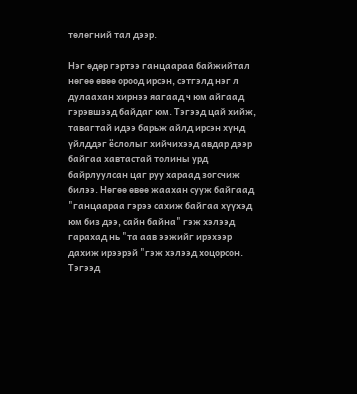төлөгний тал дээр.

Нэг өдөр гэртээ ганцаараа байжийтал нөгөө өвөө ороод ирсэн, сэтгэлд нэг л дулаахан хирнээ яагаад ч юм айгаад гэрэвшээд байдаг юм. Тэгээд цай хийж, тавагтай идээ барьж айлд ирсэн хүнд үйлддэг ёслолыг хийчихээд авдар дээр байгаа хавтастай толины урд байрлуулсан цаг руу хараад зогсчиж билээ. Нөгөө өвөө жаахан сууж байгаад "ганцаараа гэрээ сахиж байгаа хүүхэд юм биз дээ, сайн байна" гэж хэлээд гарахад нь "та аав ээжийг ирэхээр дахиж ирээрэй "гэж хэлээд хоцорсон. Тэгээд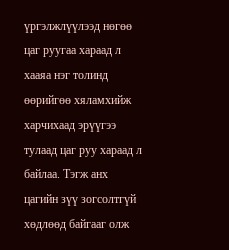үргэлжлүүлээд нөгөө цаг руугаа хараад л хааяа нэг толинд өөрийгөө хяламхийж харчихаад эрүүгээ тулаад цаг руу хараад л байлаа. Тэгж анх цагийн зүү зогсолтгүй хөдлөөд байгааг олж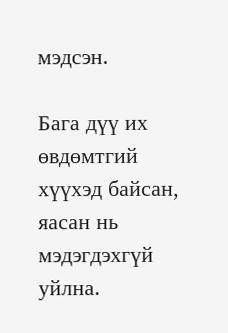мэдсэн.

Бага дүү их өвдөмтгий хүүхэд байсан, яасан нь мэдэгдэхгүй уйлна.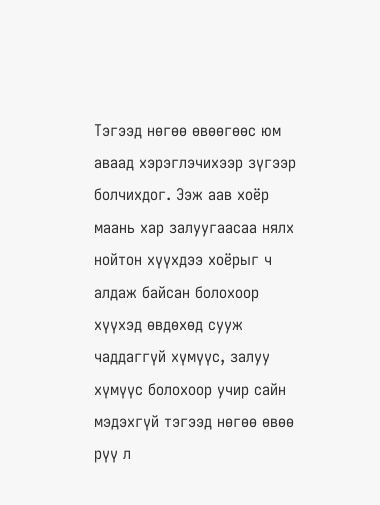Тэгээд нөгөө өвөөгөөс юм аваад хэрэглэчихээр зүгээр болчихдог. Ээж аав хоёр маань хар залуугаасаа нялх нойтон хүүхдээ хоёрыг ч алдаж байсан болохоор хүүхэд өвдөхөд сууж чаддаггүй хүмүүс, залуу хүмүүс болохоор учир сайн мэдэхгүй тэгээд нөгөө өвөө рүү л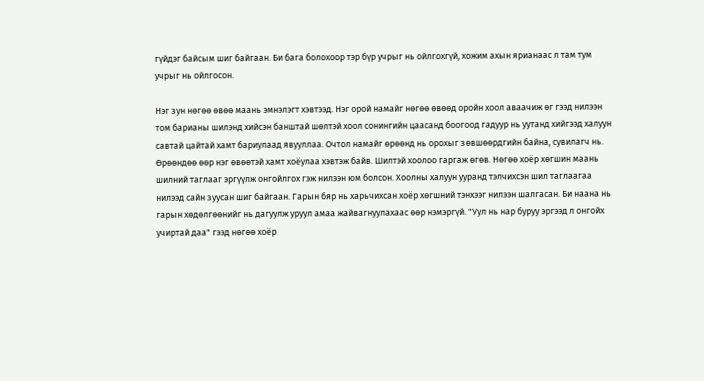гүйдэг байсым шиг байгаан. Би бага болохоор тэр бүр учрыг нь ойлгохгүй, хожим ахын ярианаас л там тум учрыг нь ойлгосон.

Нэг зун нөгөө өвөө маань эмнэлэгт хэвтээд. Нэг орой намайг нөгөө өвөөд оройн хоол аваачиж өг гээд нилээн том барианы шилэнд хийсэн банштай шөлтэй хоол сонингийн цаасанд боогоод гадуур нь уутанд хийгээд халуун савтай цайтай хамт бариулаад явууллаа. Очтол намайг өрөөнд нь орохыг зөвшөөрдгийн байна, сувилагч нь. Өрөөндөө өөр нэг өвөөтэй хамт хоёулаа хэвтэж байв. Шилтэй хоолоо гаргаж өгөв. Нөгөө хоёр хөгшин маань шилний таглааг эргүүлж онгойлгох гэж нилээн юм болсон. Хоолны халуун ууранд тэлчихсэн шил таглаагаа нилээд сайн зуусан шиг байгаан. Гарын бяр нь харьчихсан хоёр хөгшний тэнхээг нилээн шалгасан. Би наана нь гарын хөдөлгөөнийг нь дагуулж уруул амаа жайвагнуулахаас өөр нэмэргүй. "Уул нь нар буруу эргээд л онгойх учиртай даа" гээд нөгөө хоёр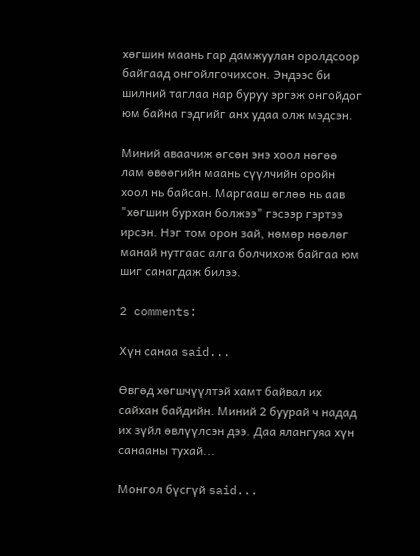хөгшин маань гар дамжуулан оролдсоор байгаад онгойлгочихсон. Эндээс би шилний таглаа нар буруу эргэж онгойдог юм байна гэдгийг анх удаа олж мэдсэн.

Миний аваачиж өгсөн энэ хоол нөгөө лам өвөөгийн маань сүүлчийн оройн хоол нь байсан. Маргааш өглөө нь аав "хөгшин бурхан болжээ" гэсээр гэртээ ирсэн. Нэг том орон зай, нөмөр нөөлөг манай нутгаас алга болчихож байгаа юм шиг санагдаж билээ.

2 comments:

Хүн санаа said...

Өвгөд хөгшчүүлтэй хамт байвал их сайхан байдийн. Миний 2 буурай ч надад их зүйл өвлүүлсэн дээ. Даа ялангуяа хүн санааны тухай...

Монгол бүсгүй said...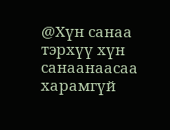@Хүн санаа
тэрхүү хүн санаанаасаа харамгүй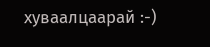хуваалцаарай :-)